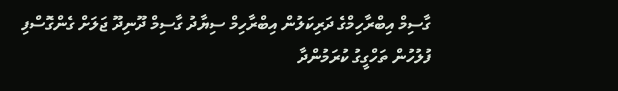ގާސިމް އިބްރާހިމްގެ ދަރިކަލުން އިބްރާހިމް ސިޔާދު ގާސިމް ދޫނިދޫ ޖަލަށް ގެންގޮސްފި
ފުލުހުން ތަހްގީގު ކުރަމުންދާ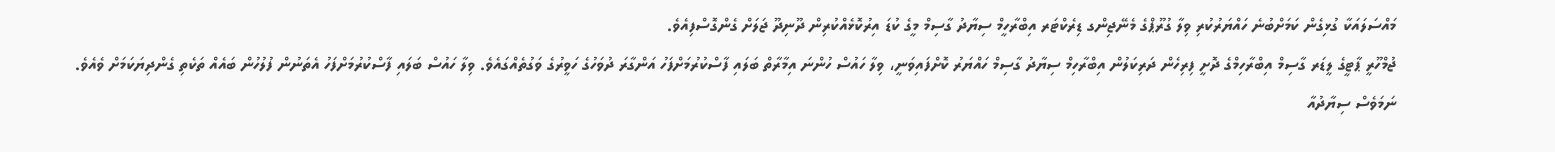މައްސަލައަކާ ގުޅިގެން ކަމަށްބުނެ ހައްޔަރުކުރި ވިލާ ގުރޫޕްގެ މެނޭޖިންގ ޑިރެކްޓަރ އިބްރާހީމް ސިޔާދު ގާސިމް މީގެ ކުޑަ އިރުކޮޅެއްކުރިން ދޫނިދޫ ޖަލަށް ގެންގޮސްފިއެވެ.
ޖުމްހޫރީ ޕާޓީގެ ލީޑަރ ގާސިމް އިބްރާހިމްގެ ދޮށީ ފިރިހެން ދަރިކަލުން އިބްރާހިމް ސިޔާދު ގާސިމް ހައްޔަރު ކޮށްފައިވަނީ، ވިލާ ހައުސް ހުންނަ އިމާރާތް ބަލައި ފާސްކުރުމަށްފަހު އަންގާރަ ދުވަހުގެ ހަވީރުގެ ވަގުތެއްގައެވެ. ވިލާ ހައުސް ބަލައި ފާސްކުރުމަށްފަހު އެތަނުން ފުލުހުން ބައެއް ތަކެތި ގެންދިޔަކަމަށް ވެއެވެ.
ނަމަވެސް ސިޔާދުއާ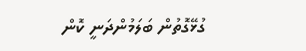ގުޅޭގޮތުން ބަލަމުންދަނީ ކޮން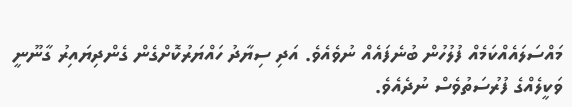މައްސަލައެއްކަމެއް ފުލުހުން ބުނެފައެއް ނުވެއެވެ. އަދި ސިޔާދު ހައްޔަރުކޮށްގެން ގެންދިޔައިރު ގާނޫނީ ވަކީލެއްގެ ފުރުސަތުވެސް ނުދެއެވެ.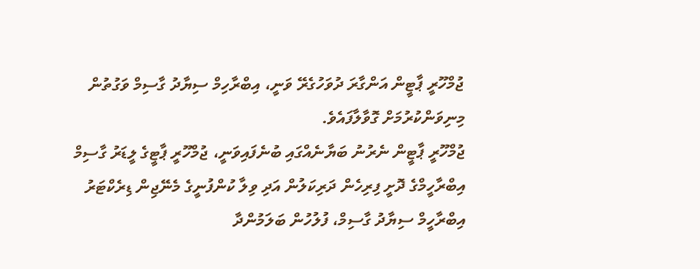ޖުމްހޫރީ ޕާޓީން އަންގާރަ ދުވަހުގެރޭ ވަނީ، އިބްރާހިމް ސިޔާދު ގާސިމް ވަގުތުން މިނިވަންކުރުމަށް ގޮވާލާފައެވެ.
ޖުމްހޫރީ ޕާޓީން ނެރުނު ބަޔާނެއްގައި ބުނެފައިވަނީ، ޖުމްހޫރީ ޕާޓީގެ ލީޑަރު ގާސިމް އިބްރާހީމްގެ ދޮށީ ފިރިހެން ދަރިކަލުން އަދި ވިލާ ކުންފުނީގެ މެނޭޖިން ޑިރެކްޓަރު އިބްރާހީމް ސިޔާދު ގާސިމް، ފުލުހުން ބަލަމުންދާ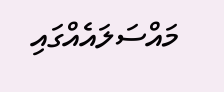މައްސަލައެއްގައި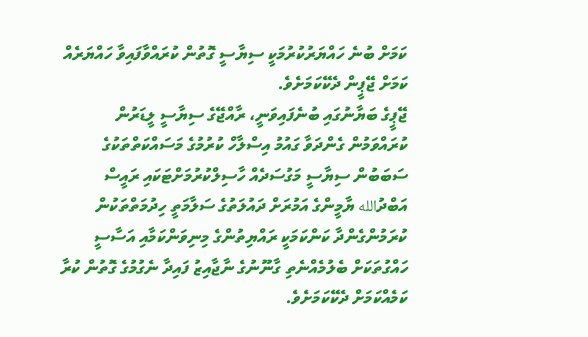ކަމަށް ބުނެ ހައްޔަރުކުރުމަކީ ސިޔާސީ ގޮތުން ކުރައްވާފައިވާ ހައްޔަރެއް ކަމަށް ޖޭޕީން ދެކޭކަމަށެވެ.
ޖޭޕީގެ ބަޔާނުގައި ބުނެފައިވަނީ، ރާއްޖޭގެ ސިޔާސީ ލީޑަރުން ކުރައްވަމުން ގެންދަވާ ގައުމު އިސްލާހް ކުރުމުގެ މަސައްކަތްތަކުގެ ސަބަބުން ސިޔާސީ މަގުސަދެއް ހާސިލްކުރުމަށްޓަކައި ރައީސް އަބްދުالله ޔާމީންގެ އަމުރަށް ދައުލަތުގެ ސަލާމަތީ ހިދުމަތްތަކުން ކުރަމުންގެންދާ ކަންކަމަކީ ރައްޔިތުންގެ މިނިވަންކަމާއި އަސާސީ ހައްގުތަކަށް ބެލުމެއްނެތި ގާނޫނުގެ ނާޖާއިޒު ފައިދާ ނެގުމުގެ ގޮތުން ކުރާ ކަމެއްކަމަށް ދެކޭކަމަށެވެ.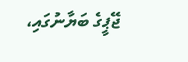ޖޭޕީގެ ބަޔާނުގައި،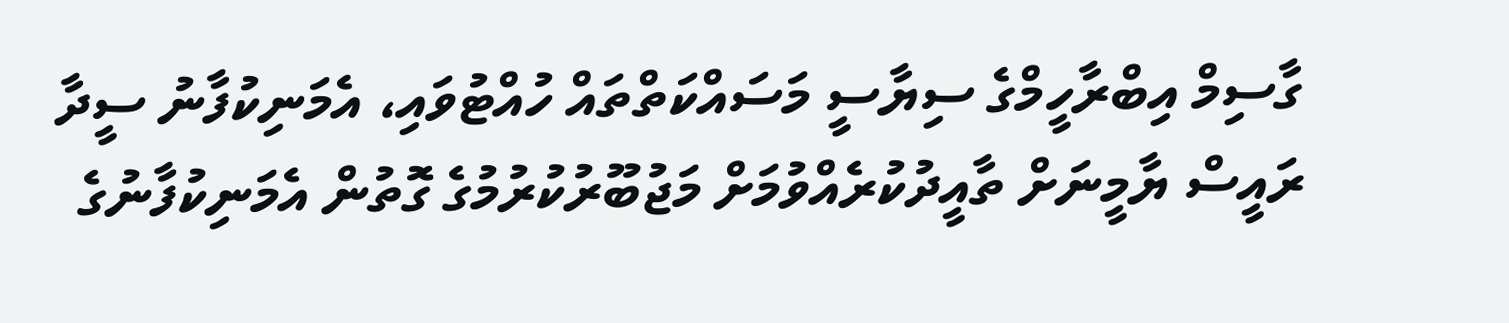ގާސިމް އިބްރާހީމްގެ ސިޔާސީ މަސައްކަތްތައް ހުއްޓުވައި، އެމަނިކުފާނު ސީދާ ރައީސް ޔާމީނަށް ތާއީދުކުރެއްވުމަށް މަޖުބޫރުކުރުމުގެ ގޮތުން އެމަނިކުފާނުގެ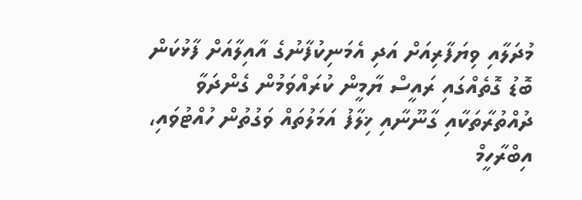މުދަލާއި ވިޔަފާރިއަށް އަދި އެމަނިކުފާނުގެ އާއިލާއަށް ފާޅުކަން ބޮޑު ގޮތެއްގައި ރައީސް ޔާމީން ކުރައްވަމުން ގެންދަވާ ދުއްތުރާތަކާއި ގާނޫނާއި ޚިލާފު އަމަލުތައް ވަގުތުން ހުއްޓުވައި، އިބްރާހީމް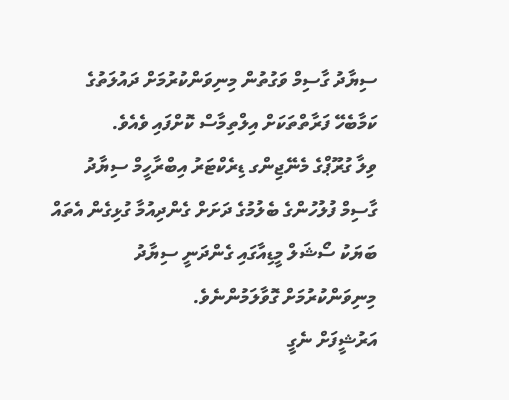ސިޔާދު ގާސިމް ވަގުތުން މިނިވަންކުރުމަށް ދައުލަތުގެ ކަމާބެހޭ ފަރާތްތަކަށް އިލްތިމާސް ކޮށްފައި ވެއެވެ.
ވިލާ ގުރޫޕްގެ މެނޭޖިންގ ޑިރެކްޓަރު އިބްރާހީމް ސިޔާދު ގާސިމް ފުލުހުންގެ ބެލުމުގެ ދަށަށް ގެންދިއުމާ ގުޅިގެން އެތައް ބަޔަކު ސޯޝަލް މީޑިއާގައި ގެންދަނީ ސިޔާދު މިނިވަންކުރުމަށް ގޮވާލަމުންނެވެ.
އަރުޝީފަށް ނެގީ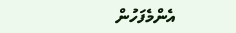އެންމެފަހުން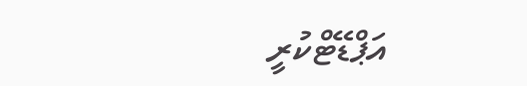އަޕްޑޭޓްކުރީ